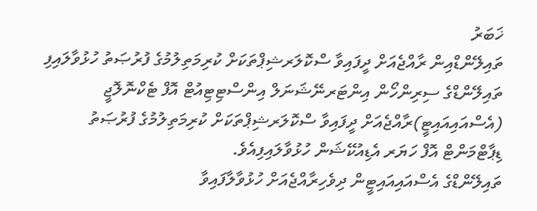ޚަބަރު
ތައިލޭންޑްއިން ރާއްޖެއަށް ދީފައިވާ ސްކޮލަރޝިޕްތަކަށް ކުރިމަތިލުމުގެ ފުރުޞަތު ހުޅުވާލައިފި
ތައިލޭންޑްގެ ސިރިންހޯން އިންޓަރނޭޝަނަލް އިންސްޓިޓިއުޓް އޮފް ޓެކްނޮލޮޖީ (އެސްއައިއައިޓީ)ރާއްޖެއަށް ދީފައިވާ ސްކޮލަރޝިޕްތަކަށް ކުރިމަތިލުމުގެ ފުރުޞަތު ޑިޕާޓްމަންޓް އޮފް ހަޔަރ އެޑިއުކޭޝަން ހުޅުވާލައިފިއެވެ.
ތައިލޭންޑްގެ އެސްއައިއައިޓީން ދިވެހިރާއްޖެއަށް ހުޅުވާލާފައިވާ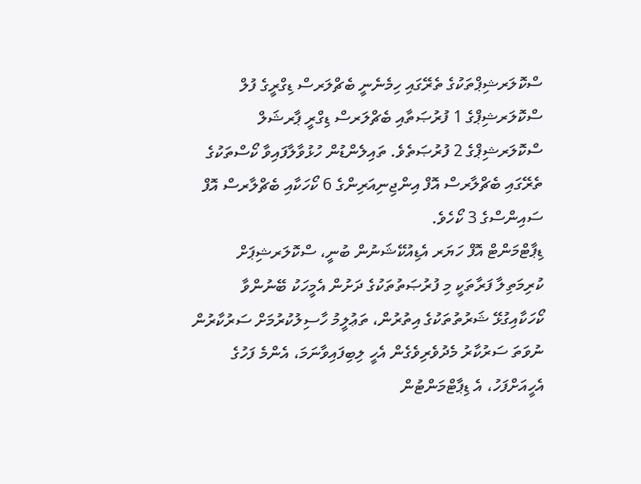ސްކޮލަރޝިޕްތަކުގެ ތެރޭގައި ހިމެނެނީ ބެޗްލަރސް ޑިގްރީގެ ފުލް ސްކޮލަރޝިޕްގެ 1 ފުރުޞަތާއި ބެޗްލަރސް ޑިގްރީ ޕާރޝަލް ސްކޮލަރޝިޕްގެ 2 ފުރުޞަތެވެ. ތައިލެންޑުން ހުޅުވާލާފައިވާ ކޯސްތަކުގެ ތެރޭގައި ބެޗްލާރސް އޮފް އިންޖިނިއަރިންގެ 6 ކޯހަކާއި ބެޗްލާރސް އޮފް ސައިންސްގެ 3 ކޯހެވެ.
ޑިޕާޓްމަންޓް އޮފް ހަޔަރ އެޑިއުކޭޝަނުން ބުނީ، ސްކޮލަރޝިޕަށް ކުރިމަތިލާ ފަރާތަކީ މި ފުރުޞަތުތަކުގެ ދަށުން އެމީހަކު ބޭނުންވާ ކޯހަކާއިގުޅޭ ޝަރުތުތަކުގެ އިތުރުން، ތަޢުލީމު ހާސިލުކުރުމަށް ސަރުކާރުން ނުވަތަ ސަރުކާރު މެދުވެރިވެގެން އެހީ ލިބިފައިވާނަމަ، އެންމެ ފަހުގެ އެހީއަށްފަހު، އެ ޑިޕާޓްމަންޓުން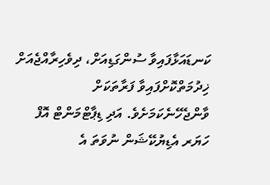ކަނޑައަޅާފައިވާ ސުންގަޑިއަށް، ދިވެހިރާއްޖެއަށް ޚިދުމަތްކޮށްފައިވާ ފަރާތަކަށް ވާންޖެހޭނެކަމަށެވެ. އަދި ޑިޕާޓްމަންޓް އޮފް ހަޔަރ އެޑިޔުކޭޝަން ނުވަތަ އެ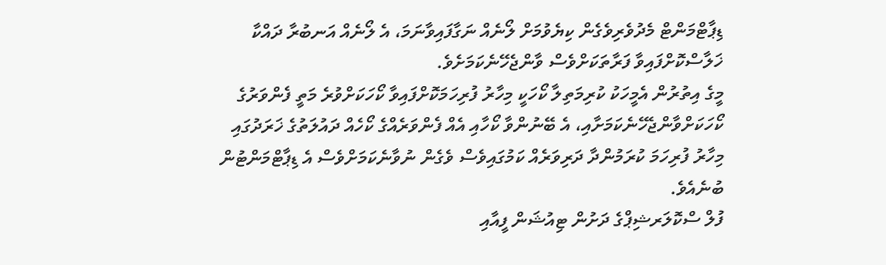ޑިޕާޓްމަންޓް މެދުވެރިވެގެން ކިޔެވުމަށް ލޯނެއް ނަގާފައިވާނަމަ، އެ ލޯނެއް އަނބުރާ ދައްކާ ޚަލާސްކޮށްފައިވާ ފަރާތަކަށްވެސް ވާންޖެހޭނެކަމަށެވެ.
މީގެ އިތުރުން އެމީހަކު ކުރިމަތިލާ ކޯހަކީ މިހާރު ފުރިހަމަކޮށްފައިވާ ކޯހަކަށްވުރެ މަތީ ފެންވަރުގެ ކޯހަކަށްވާންޖެހޭނެކަމަށާއި، އެ ބޭނުންވާ ކޯހާއި އެއް ފެންވަރެއްގެ ކޯހެއް ދައުލަތުގެ ޚަރަދުގައި މިހާރު ފުރިހަމަ ކުރަމުންދާ ދަރިވަރެއް ކަމުގައިވެސް ވެގެން ނުވާނެކަމަށްވެސް އެ ޑިޕާޓްމަންޓުން ބުނެއެވެ.
ފުލް ސްކޮލަރޝިޕްގެ ދަށުން ޓިއުޝަން ފީއާއި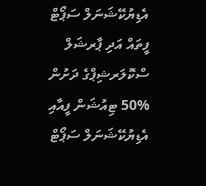އެޑިޔުކޭޝަނަލް ސަޕޯޓް ފީތައް އަދި ޕާރޝަލް ސްކޮލަރޝިޕްގެ ދަށުން %50 ޓިއުޝަން ފީއާއި އެޑިޔުކޭޝަނަލް ސަޕޯޓް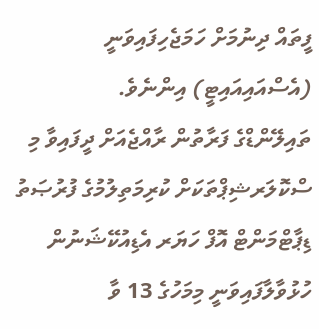ފީތައް ދިނުމަށް ހަމަޖެހިފައިވަނީ (އެސްއައިއައިޓީ) އިންނެވެ.
ތައިލޭންޑްގެ ފަރާތުން ރާއްޖެއަށް ދީފައިވާ މި ސްކޮލަރޝިޕްތަކަށް ކުރިމަތިލުމުގެ ފުރުޞަތު ޑިޕާޓްމަންޓް އޮފް ހަޔަރ އެޑިއުކޭޝަނުން ހުޅުވާލާފައިވަނީ މިމަހުގެ 13 ވާ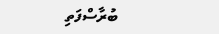ބުރާސްފަތި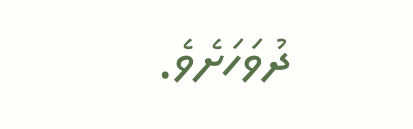ދުވަހަށެވެ.